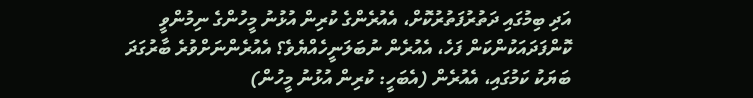އަދި ބިމުގައި ދަތުރުފަތުރުކޮށް، އެއުރެންގެ ކުރިން އުޅުނު މީހުންގެ ނިމުންވީ ކޮންފަދައަކުންކަން ފަހެ، އެއުރެން ނުބަލަނީހެއްޔެވެ؟ އެއުރެންނަށްވުރެ ބާރުގަދަ ބަޔަކު ކަމުގައި، އެއުރެން (އެބަހީ: ކުރިން އުޅުނު މީހުން)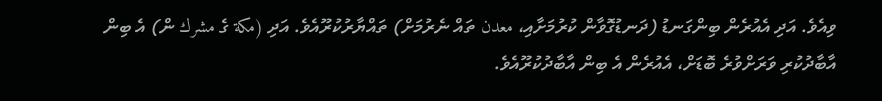ވިއެވެ. އަދި އެއުރެން ބިންގަނޑު (ދަނޑުގޮވާން ކުރުމަށާއި، معدن ތައް ނެރުމަށް) ތައްޔާރުކުރޫއެވެ. އަދި (مكة ގެ مشرك ން) އެ ބިން އާބާދުކުރި ވަރަށްވުރެ ބޮޑަށް، އެއުރެން އެ ބިން އާބާދުކުރޫއެވެ.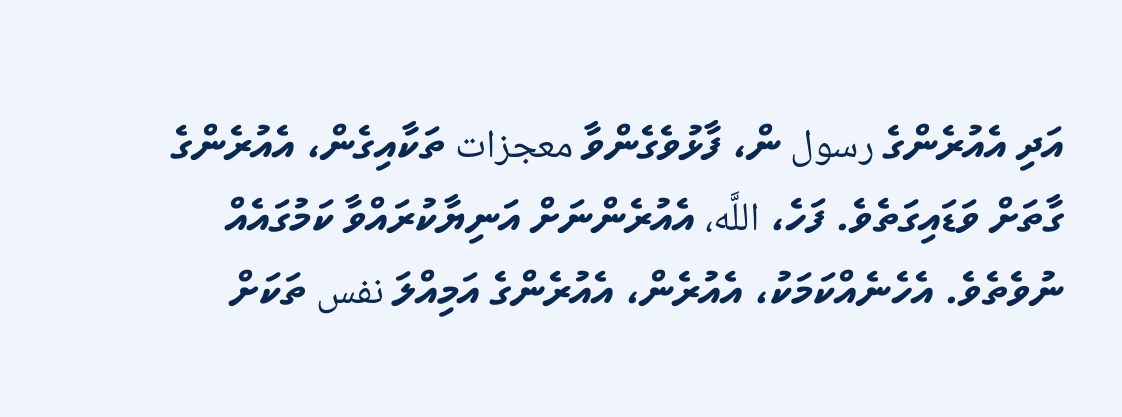އަދި އެއުރެންގެ رسول ން، ފާޅުވެގެންވާ معجزات ތަކާއިގެން، އެއުރެންގެ ގާތަށް ވަޑައިގަތެވެ. ފަހެ، اللَّه، އެއުރެންނަށް އަނިޔާކުރައްވާ ކަމުގައެއް ނުވެތެވެ. އެހެނެއްކަމަކު، އެއުރެން، އެއުރެންގެ އަމިއްލަ نفس ތަކަށް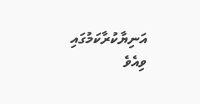އަނިޔާކުރާކަމުގައި ވިއެވެ